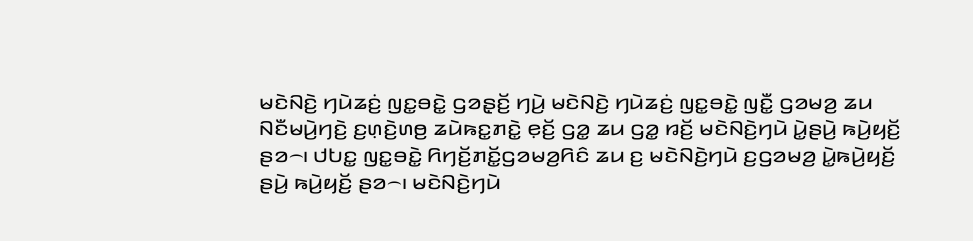ꤗꤢꤧꤡꤢꤧ꤬ ꤚꤣꤧꤘꤢꤦ꤬ ꤜꤢ꤭ꤋꤢꤧ꤭ ꤞꤤꤔ꤫ꤢꤩ꤬ ꤚꤣꤧ꤬ ꤗꤢꤧꤡꤢꤧ꤬ ꤚꤣꤧꤘꤢꤦ꤬ ꤜꤢ꤭ꤋꤢꤧ꤭ ꤜꤢꤪ꤭ ꤞꤤꤗꤤ꤬ ꤘꤣ ꤡꤢꤪꤗꤣꤧ꤬ꤚꤢꤧ꤬ ꤢ꤬ꤛ꤫ꤢꤧ꤬ꤛꤥ꤬ ꤘꤣꤧꤒꤢ꤭ꤊꤢꤧ꤭ ꤕ꤫ꤢꤩ꤬ ꤞꤤ꤭ ꤘꤣ ꤞꤤ꤭ ꤙꤢꤩ꤬ ꤗꤢꤧꤡꤢꤧ꤬ꤚꤣꤧ ꤣꤧ꤭ꤔꤣꤧ꤬ ꤒꤣꤧ꤬ꤟꤢꤩ꤬ ꤔꤤ꤮꤯ ꤓꤝꤢ꤭ ꤜꤢ꤭ꤋꤢꤧ꤭ ꤖꤚꤢꤩ꤬ꤊꤢꤩ꤭ꤞꤤꤗꤤ꤬ꤖꤢꤨ ꤘꤣ ꤢ꤬ ꤗꤢꤧꤡꤢꤧ꤬ꤚꤣꤧ ꤢ꤬ꤞꤤꤗꤤ꤬ ꤣꤧ꤭ꤒꤣꤧ꤬ꤟꤢꤩ꤬ ꤔꤣꤧ꤬ ꤒꤣꤧ꤬ꤟꤢꤩ꤬ ꤔꤤ꤮꤯ ꤗꤢꤧꤡꤢꤧ꤬ꤚꤣꤧ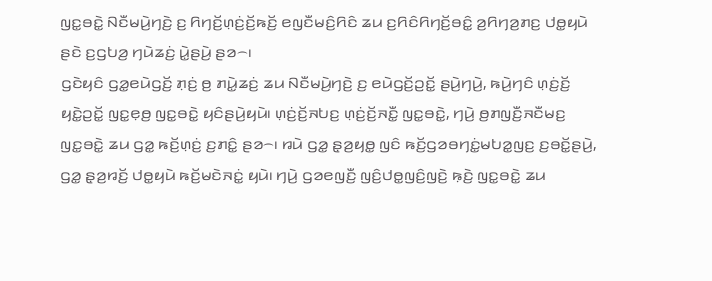ꤜꤢ꤭ꤋꤢꤧ꤭ ꤡꤢꤪꤗꤣꤧ꤬ꤚꤢꤧ꤬ ꤢ꤬ ꤖꤚꤢꤩ꤬ꤛ꤫ꤢꤦ꤬ꤢꤩ꤬ꤒꤢꤩ꤬ ꤕꤜꤢꤪꤗꤢꤨ꤬ꤖꤢꤨ ꤘꤣ ꤢ꤬ꤖꤢꤨꤖꤚꤢꤩ꤬ꤋꤢꤨ꤭ ꤤ꤬ꤖꤚꤤ꤬ꤊꤢ꤬ ꤓꤥ꤭ꤟꤣꤧ ꤔꤢꤧ ꤢ꤬ꤞꤝꤤ꤬ ꤚꤣꤧꤘꤢꤦ꤬ ꤣꤧ꤭ꤔꤣꤧ꤬ ꤔꤤ꤮꤯
ꤞꤢꤧꤟꤢꤨ ꤞꤤ꤭ꤕꤣꤧꤞꤢꤩ꤬ ꤊ꤫ꤢꤦ꤬ ꤥ꤬ ꤊꤣꤧ꤭ꤘꤢꤦ꤬ ꤘꤣ ꤡꤢꤪꤗꤣꤧ꤬ꤚꤢꤧ꤬ ꤢ꤬ ꤕꤣꤧꤞꤢꤩ꤬ꤑꤢꤩ꤭ ꤔꤣꤧ꤬ꤚꤣꤧ꤬, ꤒꤣꤧ꤬ꤚꤢꤨ ꤛ꤫ꤢꤦ꤬ꤢꤩ꤬ ꤟꤢꤧ꤭ꤑꤢꤩ꤭ ꤜꤢ꤭ꤕ꤫ꤥ꤬ ꤜꤢ꤭ꤋꤢꤧ꤭ ꤟꤢꤨꤔꤣꤧ꤬ꤟꤣꤧ꤯ ꤛ꤫ꤢꤦ꤬ꤢꤩ꤬ꤏꤝꤢ꤬ ꤛ꤫ꤢꤦ꤬ꤢꤩ꤬ꤏꤢꤪ꤭ ꤜꤢ꤭ꤋꤢꤧ꤭, ꤚꤣꤧ꤬ ꤥ꤬ꤊꤜꤢꤪ꤬ꤏꤢꤪꤗꤢ꤬ ꤜꤢ꤭ꤋꤢꤧ꤭ ꤘꤣ ꤞꤤ꤭ ꤒꤢꤩ꤬ꤛ꤫ꤢꤦ꤬ ꤢ꤬ꤊꤢꤨ꤭ ꤔꤤ꤮꤯ ꤙꤣꤧ ꤞꤤ꤭ ꤔ꤫ꤤ꤬ꤟꤥ꤭ ꤜꤢꤨ ꤒꤢꤩ꤬ꤞꤤꤋꤚꤢꤦ꤭ꤗꤝꤤ꤭ꤜꤢ꤬ ꤢ꤬ꤋꤢꤩ꤭ꤔꤣꤧ꤬, ꤞꤤ꤭ ꤔ꤫ꤤ꤬ꤙꤢꤩ꤬ ꤓꤥ꤭ꤟꤣꤧ ꤒꤢꤩ꤬ꤗꤢꤧꤏꤢꤦ꤭ ꤟꤣꤧ꤯ ꤚꤣꤧ꤬ ꤞꤤꤕꤜꤢꤪ꤬ ꤜꤢꤨ꤬ꤓꤥ꤭ꤜꤢꤨ꤬ꤜꤢꤧ꤬ ꤒ꤫ꤢꤧ꤬ ꤜꤢ꤭ꤋꤢꤧ꤭ ꤘꤣ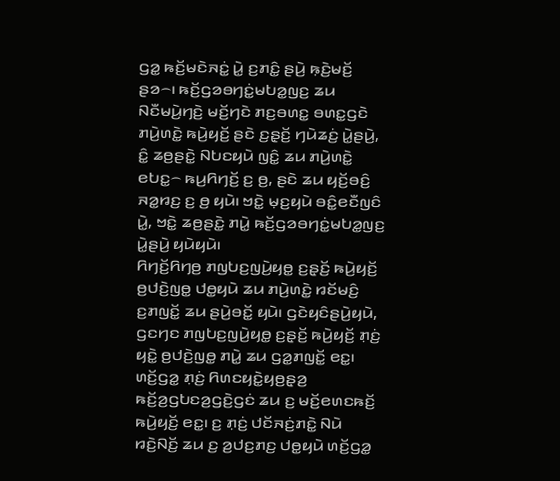ꤞꤤ꤭ ꤒꤢꤩ꤬ꤗꤢꤧꤏꤢꤦ꤭ ꤣꤧ꤭ ꤢ꤬ꤊꤢꤨ꤭ ꤔꤣꤧ꤬ ꤒ꤫ꤢꤧ꤬ꤗꤢꤩ꤬ ꤔꤤ꤮꤯ ꤒꤢꤩ꤬ꤞꤤꤋꤚꤢꤦ꤭ꤗꤝꤤ꤭ꤜꤢ꤬ ꤘꤣ ꤡꤢꤪꤗꤣꤧ꤬ꤚꤢꤧ꤬ ꤗꤢꤩ꤬ꤚꤢꤧ ꤊꤢ꤬ꤋꤛꤢ꤭ ꤋꤛꤢ꤭ꤞꤢꤧ ꤊꤣꤧ꤬ꤛꤢꤧ꤭ ꤒꤣꤧ꤬ꤟꤢꤩ꤬ ꤔꤢꤧ ꤢ꤬ꤔ꤫ꤢꤩ꤬ ꤚꤣꤧꤘꤢꤦ꤬ ꤣꤧ꤭ꤔꤣꤧ꤬, ꤢꤨ꤭ ꤘꤥ꤬ꤔꤢꤧ꤭ ꤡꤝꤢꤟꤣꤧ ꤜꤢꤨ꤭ ꤘꤣ ꤊꤣꤧ꤬ꤛꤢꤧ꤭ ꤕꤝꤢ꤭꤮ ꤒꤣ꤬ꤖꤚꤢꤩ꤬ ꤢ꤬ ꤥ꤬, ꤔꤢꤧ ꤘꤣ ꤟꤢꤩ꤬ꤋꤢꤨ꤬ ꤏꤤ꤭ꤙꤢ꤬ ꤢ꤬ ꤥ꤬ ꤟꤣꤧ꤯ ꤠꤢꤧ꤭ ꤗ꤫ꤢ꤬ꤟꤣꤧ ꤋꤢꤨ꤭ꤕꤢꤪꤜꤢꤨ ꤣꤧ꤭, ꤠꤢꤧ꤭ ꤘꤥ꤬ꤔꤢꤧ꤭ ꤊꤣꤧ꤭ ꤒꤢꤩ꤬ꤞꤤꤋꤚꤢꤦ꤭ꤗꤝꤤ꤭ꤜꤢ꤬ ꤣꤧ꤭ꤔꤣꤧ꤬ ꤟꤣꤧꤟꤣꤧ꤯
ꤖꤚꤢꤩ꤬ꤖꤚꤥ꤬ ꤊꤜꤝꤢ꤬ꤜꤣꤧ꤬ꤟꤥ꤭ ꤢ꤬ꤔ꤫ꤢꤩ꤬ ꤒꤣꤧ꤬ꤟꤢꤩ꤬ ꤥ꤬ꤓꤢꤧ꤬ꤜꤥ꤭ ꤓꤥ꤭ꤟꤣꤧ ꤘꤣ ꤊꤣꤧ꤬ꤛꤢꤧ꤭ ꤙꤢꤩꤗꤢꤨ꤬ ꤢ꤬ꤊꤜꤢꤩ꤭ ꤘꤣ ꤔꤣꤧ꤬ꤋꤢꤩ꤭ ꤟꤣꤧ꤯ ꤞꤢꤧꤟꤢꤨꤔꤣꤧ꤬ꤟꤣꤧ, ꤞꤢꤚꤢ ꤊꤜꤝꤢ꤬ꤜꤣꤧ꤬ꤟꤥ꤭ ꤢ꤬ꤔ꤫ꤢꤩ꤬ ꤒꤣꤧ꤬ꤟꤢꤩ꤬ ꤊ꤫ꤢꤦ꤬ ꤟꤢꤧ꤭ ꤥ꤬ꤓꤢꤧ꤬ꤜꤥ꤭ ꤊꤣꤧ꤭ ꤘꤣ ꤞꤤ꤭ꤊꤜꤢꤩ꤭ ꤕꤢ꤭꤯ ꤛꤢꤩ꤬ꤞꤤ꤭ ꤊ꤫ꤢꤦ꤬ ꤖꤛꤢꤟꤢꤧ꤭ꤟꤥ꤬ꤔ꤫ꤤ꤬ ꤒꤢꤩ꤬ꤤ꤬ꤞꤝꤢꤤ꤬ꤞꤢꤧ꤬ꤞꤢꤦ ꤘꤣ ꤢ꤬ ꤗꤢꤩ꤬ꤕꤛꤢꤒꤢꤩ꤬ ꤒꤣꤧ꤬ꤟꤢꤩ꤬ ꤕꤢ꤭꤯ ꤢ꤬ ꤊ꤫ꤢꤦ꤬ ꤓꤢꤩꤏꤢꤦ꤬ꤊꤢꤧ꤭ ꤡꤣꤧ ꤙꤢꤧ꤬ꤡꤢꤩ꤬ ꤘꤣ ꤢ꤬ ꤤ꤬ꤓꤢ꤬ꤊꤢ꤬ ꤓꤥ꤭ꤟꤣꤧ ꤛꤢꤩ꤬ꤞꤤ꤭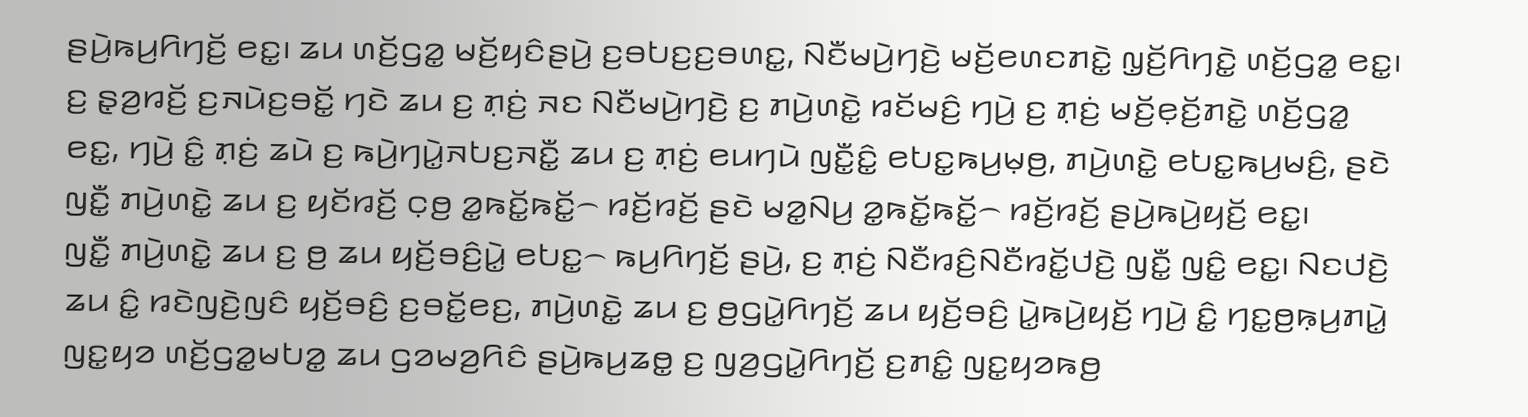ꤔꤣꤧ꤬ꤒꤣ꤬ꤖꤚꤢꤩ꤬ ꤕꤢ꤭꤯ ꤘꤣ ꤛꤢꤩ꤬ꤞꤤ꤭ ꤗꤢꤩ꤬ꤟꤢꤨꤔꤣꤧ꤬ ꤢ꤬ꤋꤝꤢ꤬ꤢ꤬ꤋꤛꤢ꤭, ꤡꤢꤪꤗꤣꤧ꤬ꤚꤢꤧ꤬ ꤗꤢꤩ꤬ꤕꤛꤢꤊꤢꤧ꤭ ꤜ꤫ꤢꤩ꤬ꤖꤚꤢꤧ꤭ ꤛꤢꤩ꤬ꤞꤤ꤭ ꤕꤢ꤭꤯
ꤢ꤬ ꤔ꤫ꤤ꤬ꤙꤢꤩ꤬ ꤢ꤬ꤏꤣꤧꤢ꤬ꤋꤢꤩ꤭ ꤚꤢꤧ ꤘꤣ ꤢ꤬ ꤊ꤫ꤢꤦ꤬ ꤏꤢ ꤡꤢꤪꤗꤣꤧ꤬ꤚꤢꤧ꤬ ꤢ꤬ ꤊꤣꤧ꤬ꤛꤢꤧ꤭ ꤙꤢꤩꤗꤢꤨ꤬ ꤚꤣꤧ꤬ ꤢ꤬ ꤊ꤫ꤢꤦ꤬ ꤗꤢꤩ꤬ꤕ꤫ꤢꤩ꤬ꤊꤢꤧ꤭ ꤛꤢꤩ꤬ꤞꤤ꤭ ꤕꤢ꤭, ꤚꤣꤧ꤬ ꤢꤨ꤭ ꤊ꤫ꤢꤦ꤬ ꤘꤣꤧ ꤢ꤬ ꤒꤣꤧ꤬ꤚꤣꤧ꤭ꤏꤝꤢ꤬ꤏꤢꤪ꤭ ꤘꤣ ꤢ꤬ ꤊ꤫ꤢꤦ꤬ ꤕꤣꤚꤣꤧ ꤜꤢꤪ꤭ꤢꤨ꤭ ꤕꤝꤢ꤭ꤒꤣ꤬ꤗ꤫ꤥ꤬, ꤊꤣꤧ꤬ꤛꤢꤧ꤭ ꤕꤝꤢ꤭ꤒꤣ꤬ꤗꤢꤨ꤬, ꤔꤢꤧ ꤜꤢꤪ꤭ ꤊꤣꤧ꤬ꤛꤢꤧ꤭ ꤘꤣ ꤢ꤬ ꤟꤢꤩꤙꤢꤩ꤬ ꤍ꤫ꤥ꤬ ꤤ꤭ꤒꤢꤩ꤭ꤒꤢꤩ꤭꤮ ꤙꤢꤩ꤬ꤙꤢꤩ꤬ ꤔꤢꤧ ꤗꤤ꤭ꤡꤣ꤬ ꤤ꤭ꤒꤢꤩ꤭ꤒꤢꤩ꤭꤮ ꤙꤢꤩ꤬ꤙꤢꤩ꤬ ꤔꤣꤧ꤬ꤒꤣꤧ꤬ꤟꤢꤩ꤬ ꤕꤢ꤭꤯
ꤜꤢꤪ꤭ ꤊꤣꤧ꤬ꤛꤢꤧ꤭ ꤘꤣ ꤢ꤬ ꤥ꤬ ꤘꤣ ꤟꤢꤩ꤬ꤋꤢꤨ꤬ꤣꤧ꤭ ꤕꤝꤢ꤭꤮ ꤒꤣ꤬ꤖꤚꤢꤩ꤬ ꤔꤣꤧ꤬, ꤢ꤬ ꤊ꤫ꤢꤦ꤬ ꤡꤢꤪꤙꤢꤨ꤬ꤡꤢꤪꤙꤢꤩ꤭ꤓꤢꤧ꤬ ꤜꤢꤪ꤭ ꤜꤢꤨ꤭ ꤕꤢ꤭꤯ ꤡꤢꤓꤢꤧ꤬ ꤘꤣ ꤢꤨ꤭ ꤙꤢꤧꤜꤢꤧ꤬ꤜꤢꤨ ꤟꤢꤩ꤬ꤋꤢꤨ꤬ ꤢ꤬ꤋꤢꤩ꤭ꤕꤢ꤬, ꤊꤣꤧ꤬ꤛꤢꤧ꤭ ꤘꤣ ꤢ꤬ ꤥ꤬ꤞꤣꤧ꤭ꤖꤚꤢꤩ꤬ ꤘꤣ ꤟꤢꤩ꤬ꤋꤢꤨ꤬ ꤣꤧ꤭ꤒꤣꤧ꤬ꤟꤢꤩ꤬ ꤚꤣꤧ꤬ ꤢꤨ꤭ ꤚꤢ꤭ꤥ꤬ꤒ꤫ꤣ꤬ꤊꤣꤧ꤭ ꤜꤢ꤭ꤟꤤ ꤛꤢꤩ꤬ꤞꤤ꤭ꤗꤝꤤ꤭ ꤘꤣ ꤞꤤꤗꤤ꤬ꤖꤢꤨ ꤔꤣꤧ꤬ꤒꤣ꤬ꤘꤥ꤭ ꤢ꤬ ꤜꤤ꤬ꤞꤣꤧ꤭ꤖꤚꤢꤩ꤬ ꤢ꤬ꤊꤢꤨ꤭ ꤜꤢ꤭ꤟꤤꤒꤥ꤬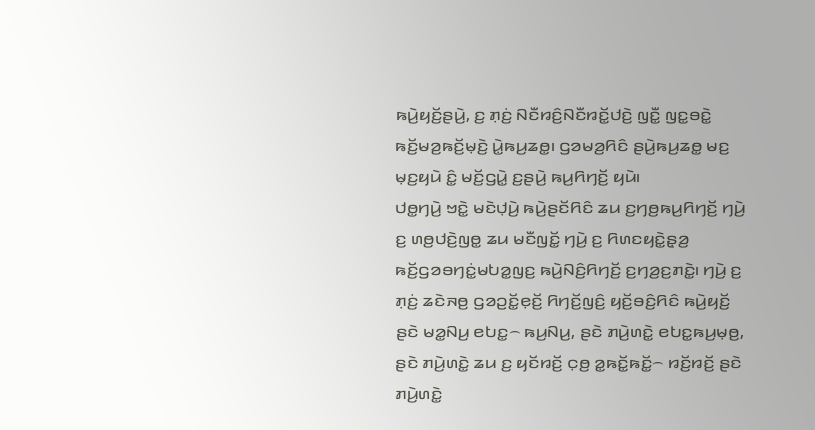ꤒꤣꤧ꤬ꤟꤢꤩ꤬ꤔꤣꤧ꤬, ꤢ꤬ ꤊ꤫ꤢꤦ꤬ ꤡꤢꤪꤙꤢꤨ꤬ꤡꤢꤪꤙꤢꤩ꤭ꤓꤢꤧ꤬ ꤜꤢꤪ꤭ ꤜꤢ꤭ꤋꤢꤧ꤭ ꤒꤢꤩ꤬ꤗꤤ꤬ꤒꤢꤩ꤬ꤗ꤫ꤢꤧ꤬ ꤣꤧ꤭ꤒꤣ꤬ꤘꤥ꤭꤯ ꤞꤤꤗꤤ꤬ꤖꤢꤨ ꤔꤣꤧ꤬ꤒꤣ꤬ꤘꤥ꤭ ꤗꤢ꤬ ꤗ꤫ꤢ꤬ꤟꤣꤧ ꤢꤨ꤭ ꤗꤢꤩ꤬ꤞꤣꤧ꤭ ꤢ꤬ꤔꤣꤧ꤬ ꤒꤣ꤬ꤖꤚꤢꤩ꤬ ꤟꤣꤧ꤯
ꤓꤥ꤭ꤚꤣꤧ꤬ ꤠꤢꤧ꤭ ꤗꤢꤧꤓ꤫ꤣꤧ꤬ ꤒꤣꤧ꤬ꤔꤢꤩꤖꤢꤨ ꤘꤣ ꤢ꤬ꤚꤥ꤬ꤒꤣ꤬ꤖꤚꤢꤩ꤬ ꤚꤣꤧ꤬ ꤢ꤬ ꤛꤥ꤬ꤓꤢꤧ꤬ꤜꤥ꤭ ꤘꤣ ꤗꤢꤪꤜꤢꤩ꤭ ꤚꤣꤧ꤬ ꤢ꤬ ꤖꤛꤢꤟꤢꤧ꤭ꤔ꤫ꤤ꤬ ꤒꤢꤩ꤬ꤞꤤꤋꤚꤢꤦ꤭ꤗꤝꤤ꤭ꤜꤢ꤬ ꤒꤣꤧ꤬ꤡꤢꤨ꤬ꤖꤚꤢꤩ꤬ ꤢ꤬ꤚꤤ꤬ꤢ꤬ꤊꤢꤧ꤭꤯ ꤚꤣꤧ꤬ ꤢ꤬ ꤊ꤫ꤢꤦ꤬ ꤘꤢꤧꤏꤥ꤬ ꤞꤤꤑꤢꤩ꤭ꤕ꤫ꤢꤩ꤬ ꤖꤚꤢꤩ꤬ꤜꤢꤨ꤬ ꤟꤢꤩ꤬ꤋꤢꤨ꤬ꤖꤢꤨ ꤒꤣꤧ꤬ꤟꤢꤩ꤬ ꤔꤢꤧ ꤗꤤ꤭ꤡꤣ꤬ ꤕꤝꤢ꤭꤮ ꤒꤣ꤬ꤡꤣ꤬, ꤔꤢꤧ ꤊꤣꤧ꤬ꤛꤢꤧ꤭ ꤕꤝꤢ꤭ꤒꤣ꤬ꤗ꤫ꤥ꤬, ꤔꤢꤧ ꤊꤣꤧ꤬ꤛꤢꤧ꤭ ꤘꤣ ꤢ꤬ ꤟꤢꤩꤙꤢꤩ꤬ ꤍ꤫ꤥ꤬ ꤤ꤭ꤒꤢꤩ꤭ꤒꤢꤩ꤭꤮ ꤙꤢꤩ꤬ꤙꤢꤩ꤬ ꤔꤢꤧ ꤊꤣꤧ꤬ꤛꤢꤧ꤭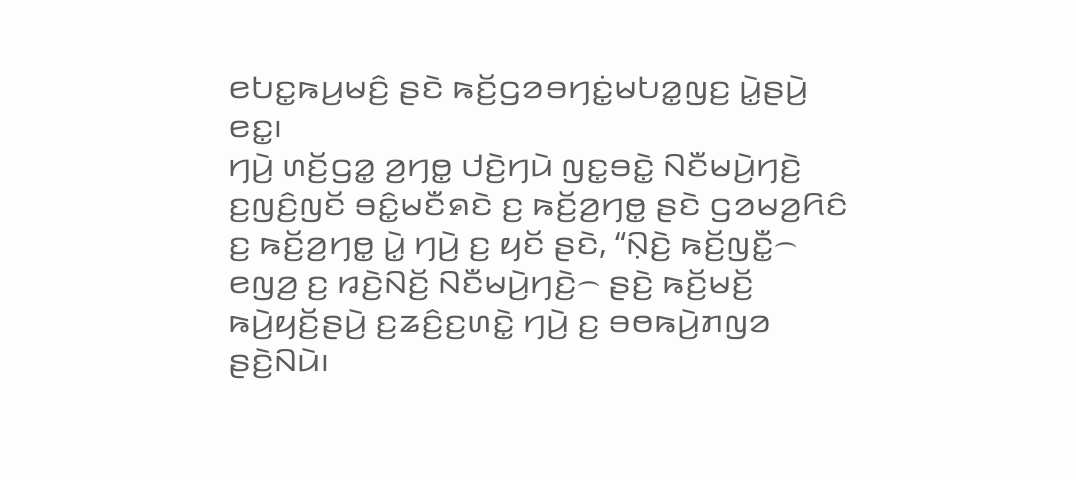ꤕꤝꤢ꤭ꤒꤣ꤬ꤗꤢꤨ꤬ ꤔꤢꤧ ꤒꤢꤩ꤬ꤞꤤꤋꤚꤢꤦ꤭ꤗꤝꤤ꤭ꤜꤢ꤬ ꤣꤧ꤭ꤔꤣꤧ꤬ ꤕꤢ꤭꤯
ꤚꤣꤧ꤬ ꤛꤢꤩ꤬ꤞꤤ꤭ ꤤ꤬ꤚꤥ꤭ ꤓꤢꤧ꤬ꤚꤣꤧ ꤜꤢ꤭ꤋꤢꤧ꤭ ꤡꤢꤪꤗꤣꤧ꤬ꤚꤢꤧ꤬ ꤢ꤬ꤜꤢꤨ꤬ꤜꤢꤩ ꤋꤢꤨ꤭ꤗꤢꤪꤎꤢꤧ ꤢ꤬ ꤒꤢꤩ꤬ꤤ꤬ꤚꤥ꤭ ꤔꤢꤧ ꤞꤤꤗꤤ꤬ꤖꤢꤨ ꤢ꤬ ꤒꤢꤩ꤬ꤤ꤬ꤚꤥ꤭ ꤣꤧ꤭ ꤚꤣꤧ꤬ ꤢ꤬ ꤟꤢꤩ ꤔꤢꤧ, “ꤡ꤫ꤢꤧ꤬ ꤒꤢꤩ꤬ꤜꤢꤪ꤭꤮ ꤕꤜꤤ꤬ ꤢ꤬ ꤙꤢꤧ꤬ꤡꤢꤩ꤬ ꤡꤢꤪꤗꤣꤧ꤬ꤚꤢꤧ꤬꤮ ꤔꤢꤧ꤬ ꤒꤢꤩ꤬ꤗꤢꤩ꤬ ꤒꤣꤧ꤬ꤟꤢꤩ꤬ꤔꤣꤧ꤬ ꤢ꤬ꤘꤢꤨ꤬ꤢ꤬ꤛꤢꤧ꤭ ꤚꤣꤧ꤬ ꤢ꤬ ꤋꤥꤒꤣꤧ꤬ꤊꤜꤤ ꤔꤢꤧ꤬ꤡꤣꤧ꤯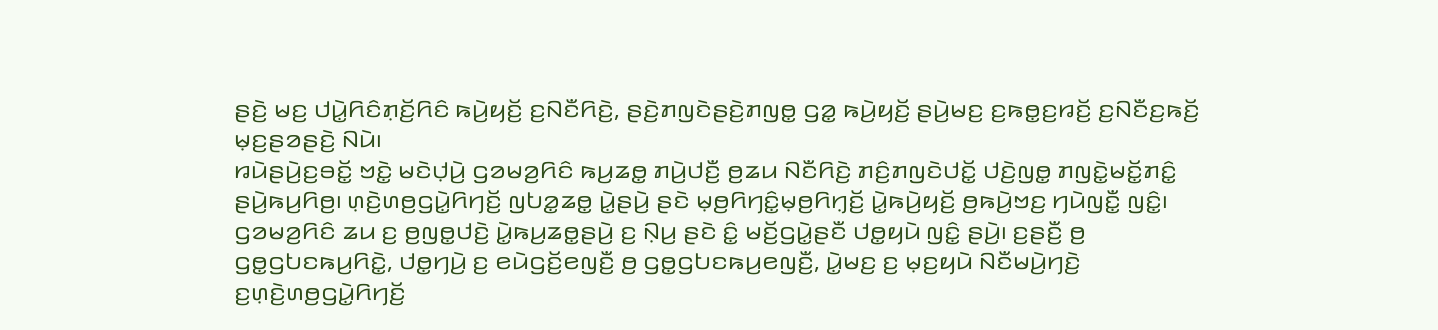ꤔꤢꤧ꤬ ꤗꤢ꤬ ꤓꤣꤧ꤭ꤖꤢꤨꤊ꤫ꤢꤩ꤬ꤖꤢꤨ ꤒꤣꤧ꤬ꤟꤢꤩ꤬ ꤢ꤬ꤡꤢꤪꤖꤢꤧ꤬, ꤔꤢꤧ꤬ꤊꤜꤢꤧꤔꤢꤧ꤬ꤊꤜꤥ꤭ ꤞꤤ꤭ ꤒꤣꤧ꤬ꤟꤢꤩ꤬ ꤔꤣꤧ꤬ꤗꤢ꤬ ꤢ꤬ꤒꤥ꤭ꤢ꤬ꤙꤢꤩ꤬ ꤢ꤬ꤡꤢꤪꤢ꤬ꤒꤢꤩ꤬ ꤗ꤫ꤢ꤬ꤔꤤꤔꤢꤧ꤬ ꤡꤣꤧ꤯
ꤙꤣꤧꤔꤣꤧ꤬ꤢ꤬ꤋꤢꤩ꤭ ꤠꤢꤧ꤭ ꤗꤢꤧꤓ꤫ꤣꤧ꤬ ꤞꤤꤗꤤ꤬ꤖꤢꤨ ꤒꤣ꤬ꤘꤥ꤭ ꤊꤣꤧ꤬ꤓꤢꤪ꤬ ꤥ꤬ꤘꤣ ꤡꤢꤪꤖꤢꤧ꤬ ꤊꤢꤨ꤬ꤊꤜꤢꤧꤓꤢꤩ꤭ ꤓꤢꤧ꤬ꤜꤥ꤭ ꤊꤜꤢꤧ꤭ꤗꤢꤩ꤭ꤊꤢꤨ꤭ ꤔꤣꤧ꤬ꤒꤣ꤬ꤖꤥ꤬꤯ ꤛ꤫ꤢꤧ꤬ꤛꤥ꤬ꤞꤣꤧ꤭ꤖꤚꤢꤩ꤬ ꤜꤝꤤ꤭ꤘꤥ꤭ ꤣꤧ꤭ꤔꤣꤧ꤬ ꤔꤢꤧ ꤗ꤫ꤥ꤬ꤖꤚꤢꤨ꤭ꤗ꤫ꤥ꤬ꤖꤚ꤫ꤢꤩ꤬ ꤣꤧ꤭ꤒꤣꤧ꤬ꤟꤢꤩ꤬ ꤥ꤬ꤒꤣꤧ꤬ꤠꤢ꤬ ꤚꤣꤧꤜꤢꤪ꤭ ꤜꤢꤨ꤭꤯ ꤞꤤꤗꤤ꤬ꤖꤢꤨ ꤘꤣ ꤢ꤬ ꤥ꤬ꤜꤥ꤭ꤓꤢꤧ꤬ ꤣꤧ꤭ꤒꤣ꤬ꤘꤥ꤭ꤔꤣꤧ꤬ ꤢ꤬ ꤡ꤫ꤣ꤬ ꤔꤢꤧ ꤢꤨ꤭ ꤗꤢꤩ꤬ꤞꤣꤧ꤭ꤔꤢꤪ ꤓꤥ꤭ꤟꤣꤧ ꤜꤢꤨ꤭ ꤔꤣꤧ꤬꤯ ꤢ꤬ꤔꤢꤪ꤬ ꤥ꤬ ꤞꤥ꤭ꤞꤝꤢꤒꤣ꤬ꤖꤢꤧ꤭, ꤓꤥ꤭ꤚꤣꤧ꤬ ꤢ꤬ ꤕꤣꤧꤞꤢꤩ꤬ꤕꤜꤢꤪ꤬ ꤥ꤬ ꤞꤥ꤭ꤞꤝꤢꤒꤣ꤬ꤕꤜꤢꤪ꤬, ꤣꤧ꤭ꤗꤢ꤬ ꤢ꤬ ꤗ꤫ꤢ꤬ꤟꤣꤧ ꤡꤢꤪꤗꤣꤧ꤬ꤚꤢꤧ꤬ ꤢ꤬ꤛ꤫ꤢꤧ꤬ꤛꤥ꤬ꤞꤣꤧ꤭ꤖꤚꤢꤩ꤬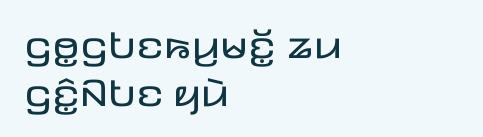ꤞꤥ꤭ꤞꤝꤢꤒꤣ꤬ꤗꤢꤩ꤭ ꤘꤣ ꤞꤢꤨ꤭ꤡꤝꤢ ꤟꤣꤧ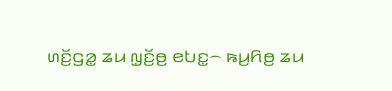ꤛꤢꤩ꤬ꤞꤤ꤭ ꤘꤣ ꤜ꤫ꤢꤩ꤬ꤥ꤬ ꤕꤝꤢ꤭꤮ ꤒꤣ꤬ꤖꤥ꤬ ꤘꤣ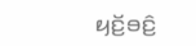ꤟꤢꤩ꤬ꤋꤢꤨ꤬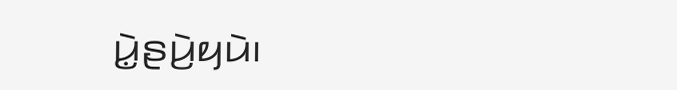ꤣꤧ꤭ꤔꤣꤧ꤬ꤟꤣꤧ꤯